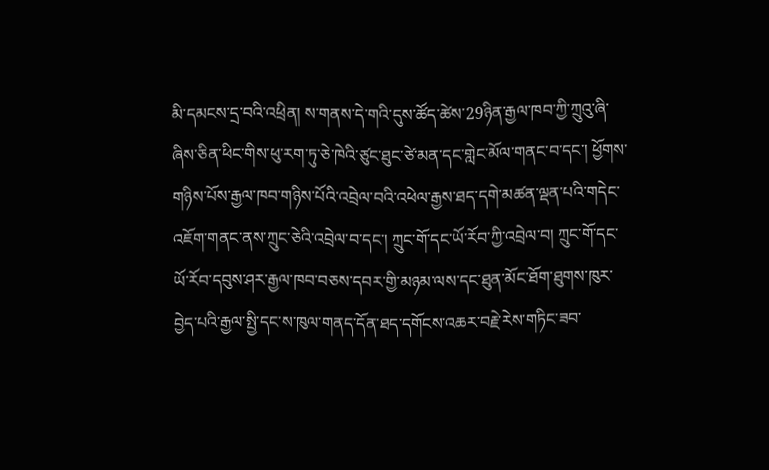མི་དམངས་དྲ་བའི་འཕྲིན། ས་གནས་དེ་གའི་དུས་ཚོད་ཚེས་29ཉིན་རྒྱལ་ཁབ་ཀྱི་ཀྲུའུ་ཞི་ཞིས་ཅིན་ཕིང་གིས་ཕུ་རག་ཏུ་ཅེ་ཁེའི་ཙུང་ཐུང་ཙེ་མན་དང་གླེང་མོལ་གནང་བ་དང་། ཕྱོགས་གཉིས་པོས་རྒྱལ་ཁབ་གཉིས་པོའི་འབྲེལ་བའི་འཕེལ་རྒྱས་ཐད་དགེ་མཚན་ལྡན་པའི་གདེང་འཇོག་གནང་ནས་ཀྲུང་ཅེའི་འབྲེལ་བ་དང་། ཀྲུང་གོ་དང་ཡོ་རོབ་ཀྱི་འབྲེལ་བ། ཀྲུང་གོ་དང་ཡོ་རོབ་དབུས་ཤར་རྒྱལ་ཁབ་བཅས་དབར་གྱི་མཉམ་ལས་དང་ཐུན་མོང་ཐོག་ཐུགས་ཁུར་བྱེད་པའི་རྒྱལ་སྤྱི་དང་ས་ཁུལ་གནད་དོན་ཐད་དགོངས་འཆར་བརྗེ་རེས་གཏིང་ཟབ་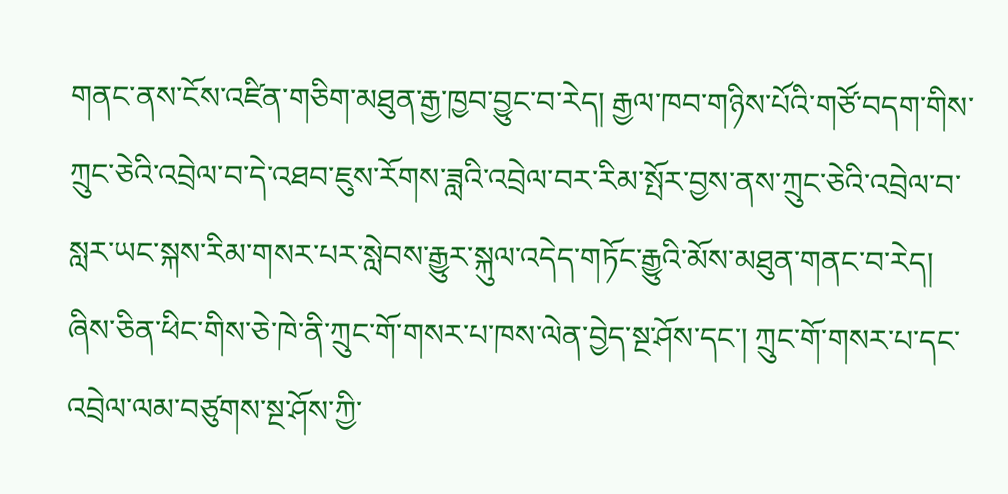གནང་ནས་ངོས་འཛིན་གཅིག་མཐུན་རྒྱ་ཁྱབ་བྱུང་བ་རེད། རྒྱལ་ཁབ་གཉིས་པོའི་གཙོ་བདག་གིས་ཀྲུང་ཅེའི་འབྲེལ་བ་དེ་འཐབ་ཇུས་རོགས་ཟླའི་འབྲེལ་བར་རིམ་སྤོར་བྱས་ནས་ཀྲུང་ཅེའི་འབྲེལ་བ་སླར་ཡང་སྐས་རིམ་གསར་པར་སླེབས་རྒྱུར་སྐུལ་འདེད་གཏོང་རྒྱུའི་མོས་མཐུན་གནང་བ་རེད།
ཞིས་ཅིན་ཕིང་གིས་ཅེ་ཁེ་ནི་ཀྲུང་གོ་གསར་པ་ཁས་ལེན་བྱེད་སྔ་ཤོས་དང་། ཀྲུང་གོ་གསར་པ་དང་འབྲེལ་ལམ་བཙུགས་སྔ་ཤོས་ཀྱི་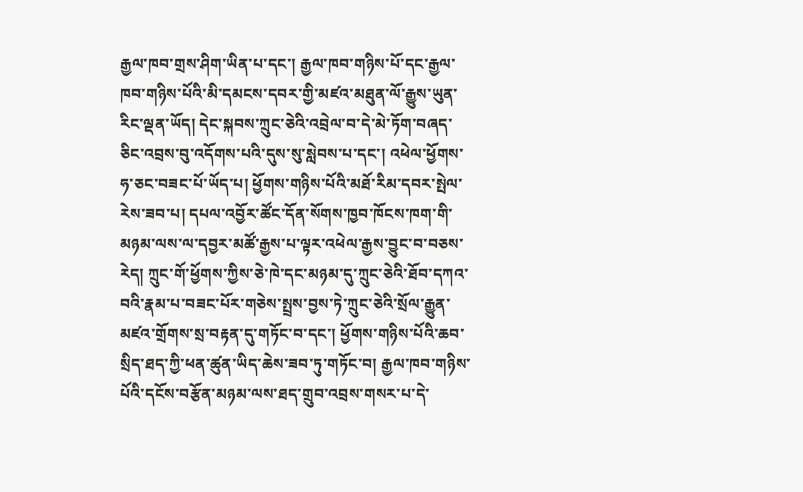རྒྱལ་ཁབ་གྲས་ཤིག་ཡིན་པ་དང་། རྒྱལ་ཁབ་གཉིས་པོ་དང་རྒྱལ་ཁབ་གཉིས་པོའི་མི་དམངས་དབར་གྱི་མཛའ་མཐུན་ལོ་རྒྱུས་ཡུན་རིང་ལྡན་ཡོད། དེང་སྐབས་ཀྲུང་ཅེའི་འབྲེལ་བ་དེ་མེ་ཏོག་བཞད་ཅིང་འབྲས་བུ་འདོགས་པའི་དུས་སུ་སླེབས་པ་དང་། འཕེལ་ཕྱོགས་ཧ་ཅང་བཟང་པོ་ཡོད་པ། ཕྱོགས་གཉིས་པོའི་མཐོ་རིམ་དབར་སྤེལ་རེས་ཟབ་པ། དཔལ་འབྱོར་ཚོང་དོན་སོགས་ཁྱབ་ཁོངས་ཁག་གི་མཉམ་ལས་ལ་དབྱར་མཚོ་རྒྱས་པ་ལྟར་འཕེལ་རྒྱས་བྱུང་བ་བཅས་རེད། ཀྲུང་གོ་ཕྱོགས་ཀྱིས་ཅེ་ཁེ་དང་མཉམ་དུ་ཀྲུང་ཅེའི་ཐོབ་དཀའ་བའི་རྣམ་པ་བཟང་པོར་གཅེས་སྤྲས་བྱས་ཏེ་ཀྲུང་ཅེའི་སྲོལ་རྒྱུན་མཛའ་གྲོགས་སྲ་བརྟན་དུ་གཏོང་བ་དང་། ཕྱོགས་གཉིས་པོའི་ཆབ་སྲིད་ཐད་ཀྱི་ཕན་ཚུན་ཡིད་ཆེས་ཟབ་ཏུ་གཏོང་བ། རྒྱལ་ཁབ་གཉིས་པོའི་དངོས་བརྩོན་མཉམ་ལས་ཐད་གྲུབ་འབྲས་གསར་པ་དེ་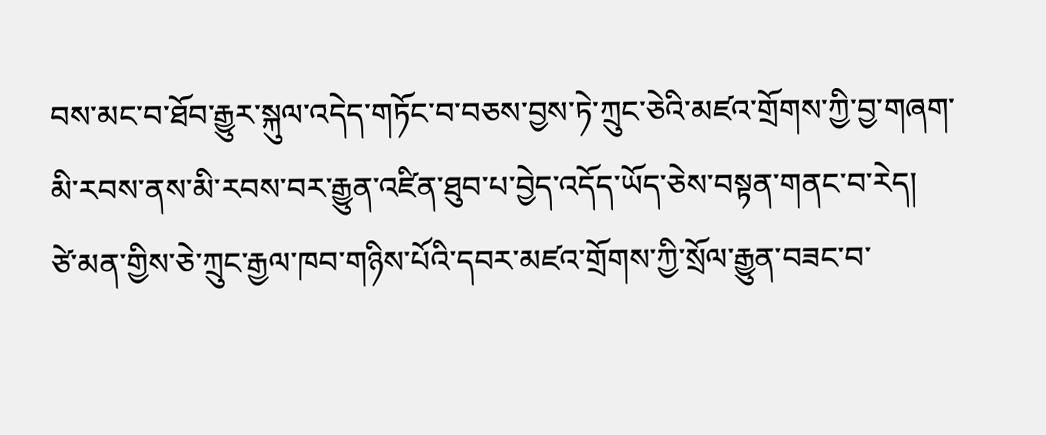བས་མང་བ་ཐོབ་རྒྱུར་སྐུལ་འདེད་གཏོང་བ་བཅས་བྱས་ཏེ་ཀྲུང་ཅེའི་མཛའ་གྲོགས་ཀྱི་བྱ་གཞག་མི་རབས་ནས་མི་རབས་བར་རྒྱུན་འཛིན་ཐུབ་པ་བྱེད་འདོད་ཡོད་ཅེས་བསྟན་གནང་བ་རེད།
ཙེ་མན་གྱིས་ཅེ་ཀྲུང་རྒྱལ་ཁབ་གཉིས་པོའི་དབར་མཛའ་གྲོགས་ཀྱི་སྲོལ་རྒྱུན་བཟང་བ་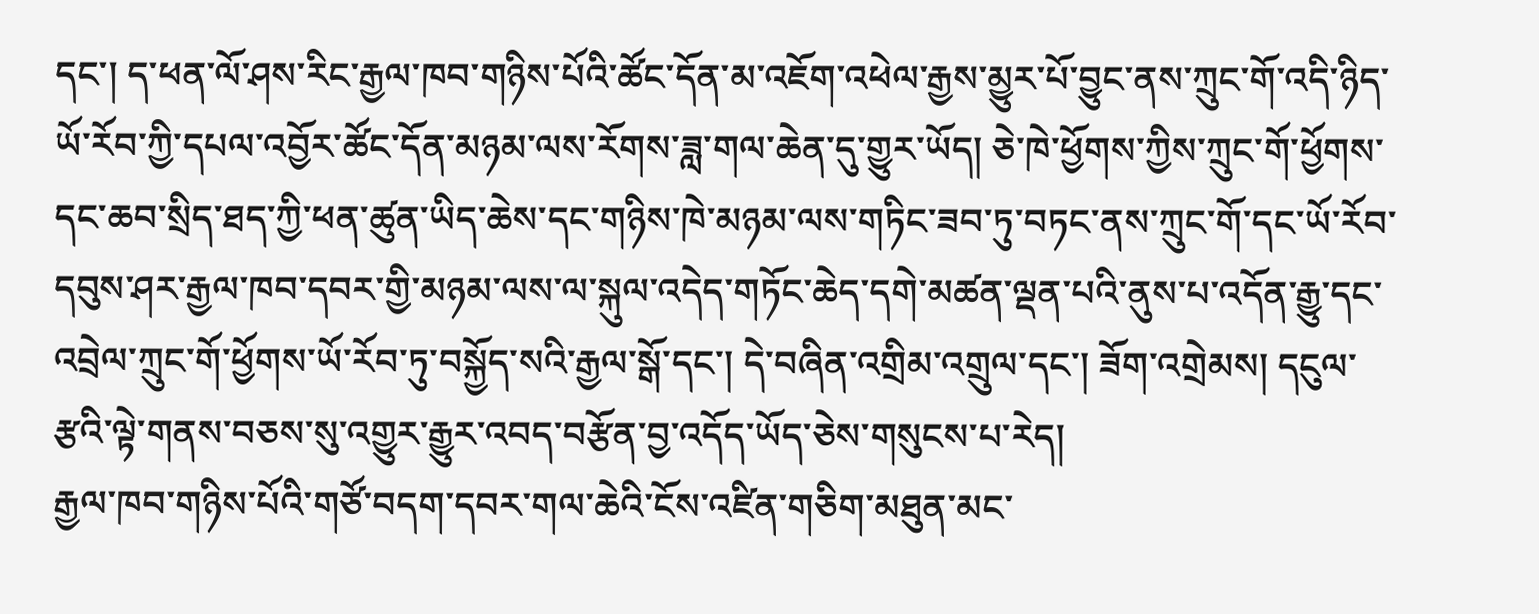དང་། ད་ཕན་ལོ་ཤས་རིང་རྒྱལ་ཁབ་གཉིས་པོའི་ཚོང་དོན་མ་འཇོག་འཕེལ་རྒྱས་མྱུར་པོ་བྱུང་ནས་ཀྲུང་གོ་འདི་ཉིད་ཡོ་རོབ་ཀྱི་དཔལ་འབྱོར་ཚོང་དོན་མཉམ་ལས་རོགས་ཟླ་གལ་ཆེན་དུ་གྱུར་ཡོད། ཅེ་ཁེ་ཕྱོགས་ཀྱིས་ཀྲུང་གོ་ཕྱོགས་དང་ཆབ་སྲིད་ཐད་ཀྱི་ཕན་ཚུན་ཡིད་ཆེས་དང་གཉིས་ཁེ་མཉམ་ལས་གཏིང་ཟབ་ཏུ་བཏང་ནས་ཀྲུང་གོ་དང་ཡོ་རོབ་དབུས་ཤར་རྒྱལ་ཁབ་དབར་གྱི་མཉམ་ལས་ལ་སྐུལ་འདེད་གཏོང་ཆེད་དགེ་མཚན་ལྡན་པའི་ནུས་པ་འདོན་རྒྱུ་དང་འབྲེལ་ཀྲུང་གོ་ཕྱོགས་ཡོ་རོབ་ཏུ་བསྐྱོད་སའི་རྒྱལ་སྒོ་དང་། དེ་བཞིན་འགྲིམ་འགྲུལ་དང་། ཟོག་འགྲེམས། དངུལ་རྩའི་ལྟེ་གནས་བཅས་སུ་འགྱུར་རྒྱུར་འབད་བརྩོན་བྱ་འདོད་ཡོད་ཅེས་གསུངས་པ་རེད།
རྒྱལ་ཁབ་གཉིས་པོའི་གཙོ་བདག་དབར་གལ་ཆེའི་ངོས་འཛིན་གཅིག་མཐུན་མང་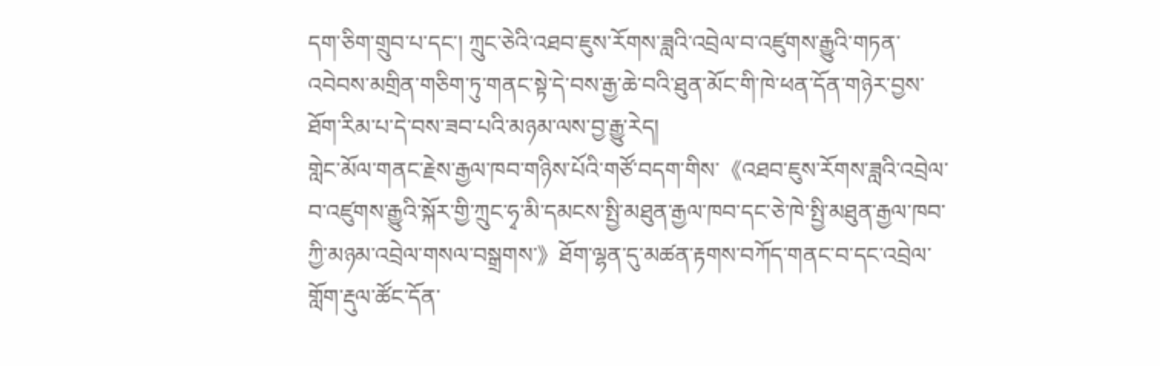དག་ཅིག་གྲུབ་པ་དང་། ཀྲུང་ཅེའི་འཐབ་ཇུས་རོགས་ཟླའི་འབྲེལ་བ་འཛུགས་རྒྱུའི་གཏན་འབེབས་མགྲིན་གཅིག་ཏུ་གནང་སྟེ་དེ་བས་རྒྱ་ཆེ་བའི་ཐུན་མོང་གི་ཁེ་ཕན་དོན་གཉེར་བྱས་ཐོག་རིམ་པ་དེ་བས་ཟབ་པའི་མཉམ་ལས་བྱ་རྒྱུ་རེད།
གླེང་མོལ་གནང་རྗེས་རྒྱལ་ཁབ་གཉིས་པོའི་གཙོ་བདག་གིས་《འཐབ་ཇུས་རོགས་ཟླའི་འབྲེལ་བ་འཛུགས་རྒྱུའི་སྐོར་གྱི་ཀྲུང་ཧྭ་མི་དམངས་སྤྱི་མཐུན་རྒྱལ་ཁབ་དང་ཅེ་ཁེ་སྤྱི་མཐུན་རྒྱལ་ཁབ་ཀྱི་མཉམ་འབྲེལ་གསལ་བསྒྲགས་》ཐོག་ལྷན་དུ་མཚན་རྟགས་བཀོད་གནང་བ་དང་འབྲེལ་གློག་རྡུལ་ཚོང་དོན་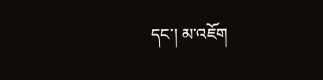དང་། མ་འཇོག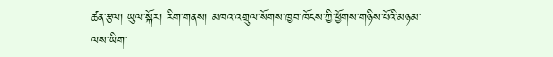ཚན་རྩལ། ཡུལ་སྐོར། རིག་གནས། མཁའ་འགྲུལ་སོགས་ཁྱབ་ཁོངས་ཀྱི་ཕྱོགས་གཉིས་པོའི་མཉམ་ལས་ཡིག་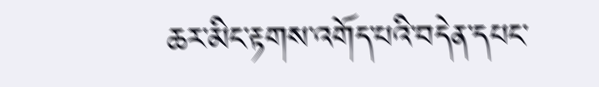ཆར་མིང་རྟགས་འགོད་པའི་བདེན་དཔང་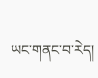ཡང་གནང་བ་རེད།